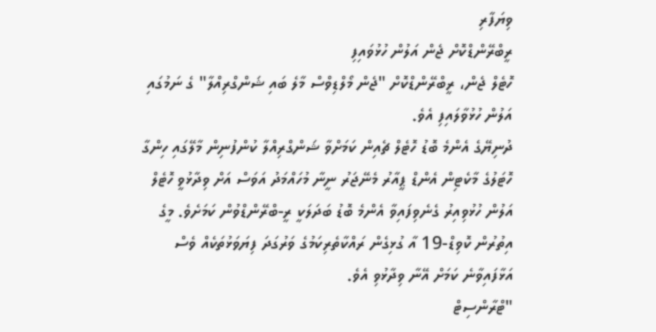ވިޔަފާރި
ރީބްރޭންޑްކޮށް ޖެން އަލުން ހުޅުވައިފި
ހޮޓެލް ޖެން، ރީބްރޭންޑްކޮށް "ޖެން މޯލްޑިވްސް މާލެ ބައި ޝަންގްރިއްލާ" ގެ ނަމުގައި އަލުން ހުޅުވާލައިފި އެވެ.
ދުނިޔޭގެ އެންމެ ބޮޑު ހޮޓެލް ޗެއިން ކަމަށްވާ ޝަންގްރިއްލާ ކުންފުނިން މާލޭގައި ހިންގާ ހޮޓަލުގެ މާކެޓިން އެންޑް ޕީއާރު މެނޭޖަރު ނީނާ މުހައްމަދު އަވަސް އަށް ވިދާޅުވީ ހޮޓެލް އަލުން ހުޅުވިއިރު ގެނެވިފައިވާ އެންމެ ބޮޑު ބަދަލަކީ ރީ-ބްރޭންޑްވުން ކަމަށެވެ. މީގެ އިތުރުން ކޮވިޑް-19 އާ ގުޅިގެން ރައްކާތެރިކަމުގެ ވަރުގަދަ ފިޔަވަޅުތަކެއް ވެސް އަޅާފައިވާނެ ކަމަށް އޭނާ ވިދާޅުވި އެވެ.
"ޓްރާންސިޓް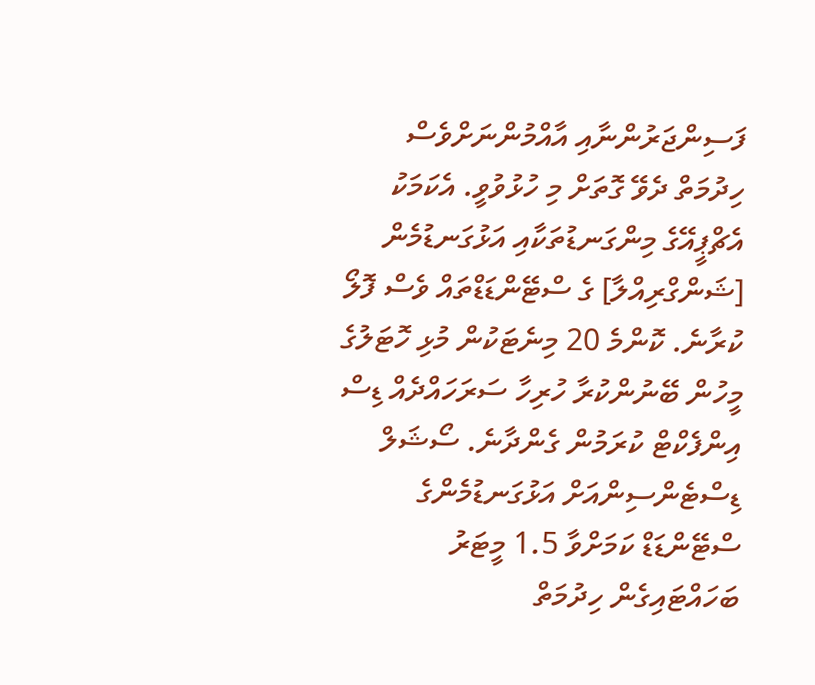ފަސިންޖަރުންނާއި އާއްމުންނަށްވެސް ހިދުމަތް ދެވޭ ގޮތަށް މި ހުޅުވުވީ. އެކަމަކު އެޗްޕީއޭގެ މިންގަނޑުތަކާއި އަޅުގަނޑުމެން [ޝަންގްރިއްލާ] ގެ ސްޓޭންޑަޑްތައް ވެސް ފޮލޯ ކުރާނެ. ކޮންމެ 20 މިނެޓަކުން މުޅި ހޮޓަލުގެ މީހުން ބޭނުންކުރާ ހުރިހާ ސަރަހައްދެއް ޑިސް އިންފެކްޓް ކުރަމުން ގެންދާނެ. ސޯޝަލް ޑިސްޓެންސިންއަށް އަޅުގަނޑުމެންގެ ސްޓޭންޑަޑް ކަމަށްވާ 1.5 މީޓަރު ބަހައްޓައިގެން ހިދުމަތް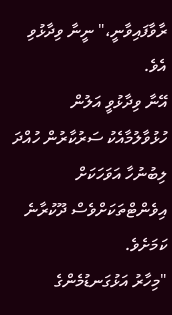ރާވާފައިވާނީ،" ނީނާ ވިދާޅުވި އެވެ.
އޭނާ ވިދާޅުވީ އަލުން ހުޅުވާލުމާއެކު ސަރުކާރުން ހުއްދަ ލިބުނުހާ އަވަހަކަށް އިވެންޓްތަކަށްވެސް ދޫކުރާނެ ކަމަށެވެ.
"މިހާރު އަޅުގަނޑުމެންގެ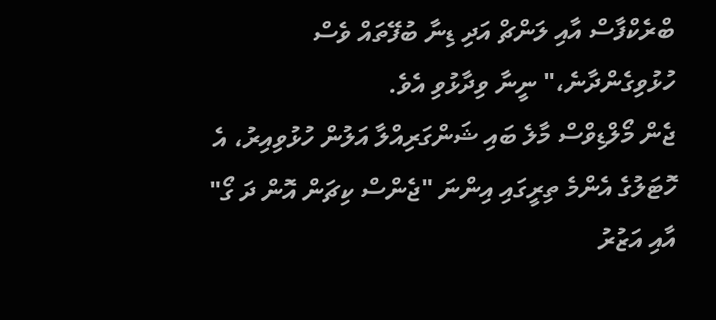ބްރެކްފާސް އާއި ލަންޗް އަދި ޑިނާ ބުފޭތައް ވެސް ހުޅުވިގެންދާނެ،" ނީނާ ވިދާޅުވި އެވެ.
ޖެން މޯލްޑިވްސް މާލެ ބައި ޝަންގަރިއްލާ އަލުން ހުޅުވިއިރު، އެ ހޮޓަލުގެ އެންމެ ތިރީގައި އިންނަ "ޖެންސް ކިޗަން އޮން ދަ ގޯ" އާއި އަޒުރު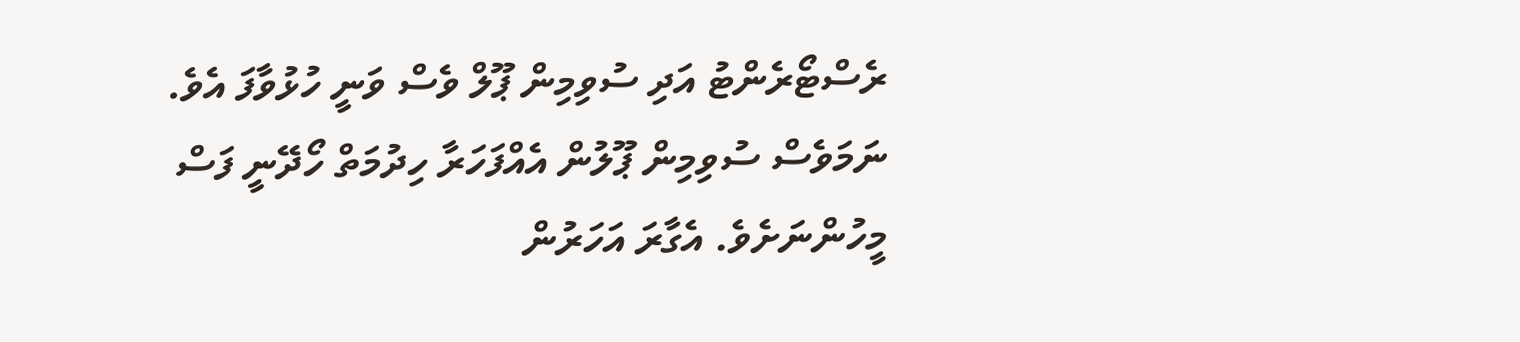ރެސްޓޯރެންޓު އަދި ސުވިމިން ޕޫލް ވެސް ވަނީ ހުޅުވާފަ އެވެ. ނަމަވެސް ސުވިމިން ޕޫލުން އެއްފަހަރާ ހިދުމަތް ހޯދޭނީ ފަސް މީހުންނަށެވެ. އެގާރަ އަހަރުން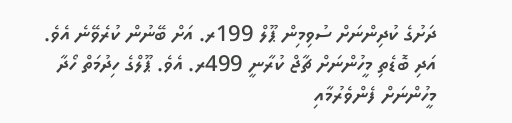ދަށުގެ ކުދިންނަށް ސުވިމިން ޕޫލް 199ރ. އަށް ބޭނުން ކުރެވޭނެ އެވެ. އަދި ބޮޑެތި މީހުންނަށް ޗާޖް ކުރާނީ 499ރ. އެވެ. ޕޫލްގެ ހިދުމަތް ހޯދާ މީހުންނަށް ފެންވެރުމާއި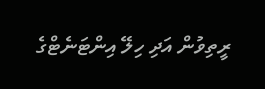ރީތިވުން އަދި ހިލޭ އިންޓަނެޓްގެ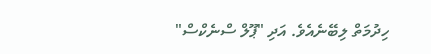ހިދުމަތް ލިބޭނެއެވެ. އަދި "ޕޫލް ސްނެކްސް"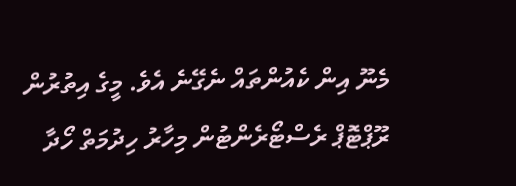މެނޫ އިން ކެއުންތައް ނެގޭނެ އެވެ. މީގެ އިތުރުން ރޫޕްޓޮޕް ރެސްޓޯރެންޓުން މިހާރު ހިދުމަތް ހޯދާ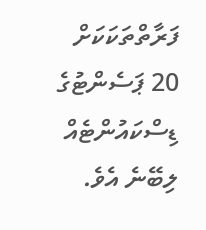ފަރާތްތަކަކަށް 20 ޕަސެންޓުގެ ޑިސްކައުންޓެއް ލިބޭނެ އެވެ.